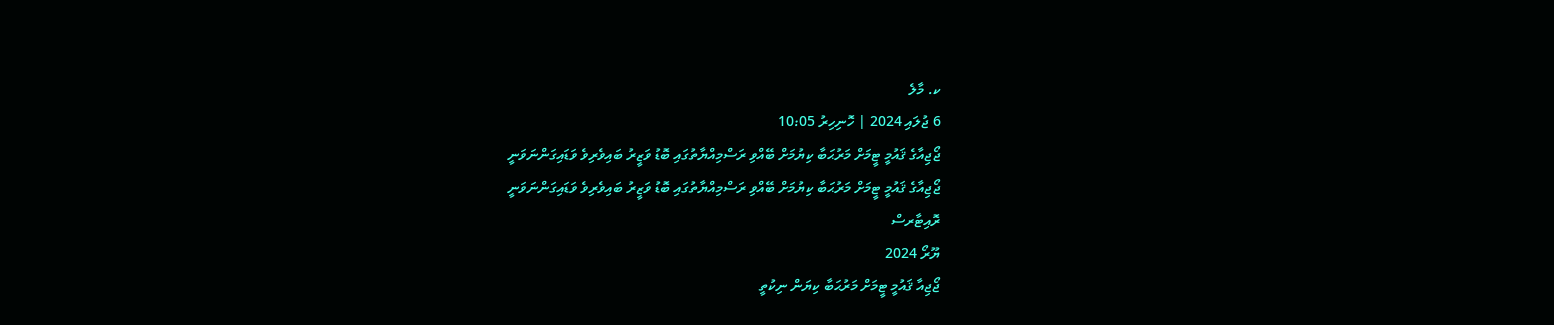ކ. މާލެ
6 ޖުލައި 2024 | ހޮނިހިރު 10:05
ޖޯޖިއާގެ ޤައުމީ ޓީމަށް މަރުޙަބާ ކިޔުމަށް ބޭއްވި ރަސްމިއްޔާތުގައި ބޮޑު ވަޒީރު ބައިވެރިވެ ވަޑައިގަންނަވަނީ
ޖޯޖިއާގެ ޤައުމީ ޓީމަށް މަރުޙަބާ ކިޔުމަށް ބޭއްވި ރަސްމިއްޔާތުގައި ބޮޑު ވަޒީރު ބައިވެރިވެ ވަޑައިގަންނަވަނީ
ރޮއިޓާރސް
ޔޫރޯ 2024
ޖޯޖިއާ ޤައުމީ ޓީމަށް މަރުޙަބާ ކިޔަން ނިކުތީ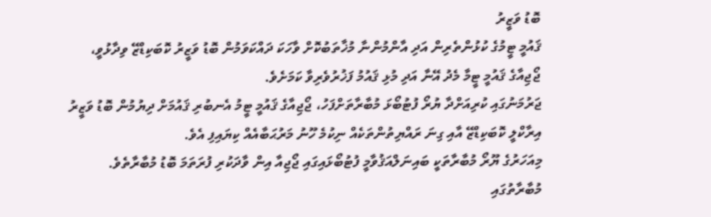ބޮޑު ވަޒީރު
ޤައުމީ ޓީމުގެ ކުޅުންތެރިން އަދި އާންމުންނާ މުޚާތަބުކޮށް ވާހަކަ ދައްކަވަމުން ބޮޑު ވަޒީރު ކޮބަކިޑްޒޭ ވިދާޅުވީ، ޖޯޖިއާގެ ޤައުމީ ޓީމާ މެދު އޭނާ އަދި މުޅި ޤައުމު ފަޚުރުވެރިވާ ކަމަށެވެ.
ޖަރުމަނުގައި ކުރިއަށްދާ ޔުރޯ ފުޓުބޯޅަ މުބާރާތަށްފަހު، ޖޯޖިއާގެ ޤައުމީ ޓީމު އެނބުރި ޤައުމަށް ދިޔުމުން ބޮޑު ވަޒީރު އިރާކްލީ ކޮބަކިޑްޒޭ އާއި ގިނަ ރައްޔިތުންތަކެއް ނިކުމެ ހޫނު މަރުޙަބާއެއް ކިޔައިފި އެވެ.
މިއަހަރުގެ ޔޫރޯ މުބާރާތަކީ ބައިނަލްއަޤުވާމީ ފުޓުބޯޅައިގައި ޖޯޖިއާ އިން ވާދަކުރި ފުރަތަމަ ބޮޑު މުބާރާތެވެ. މުބާރާތުގައި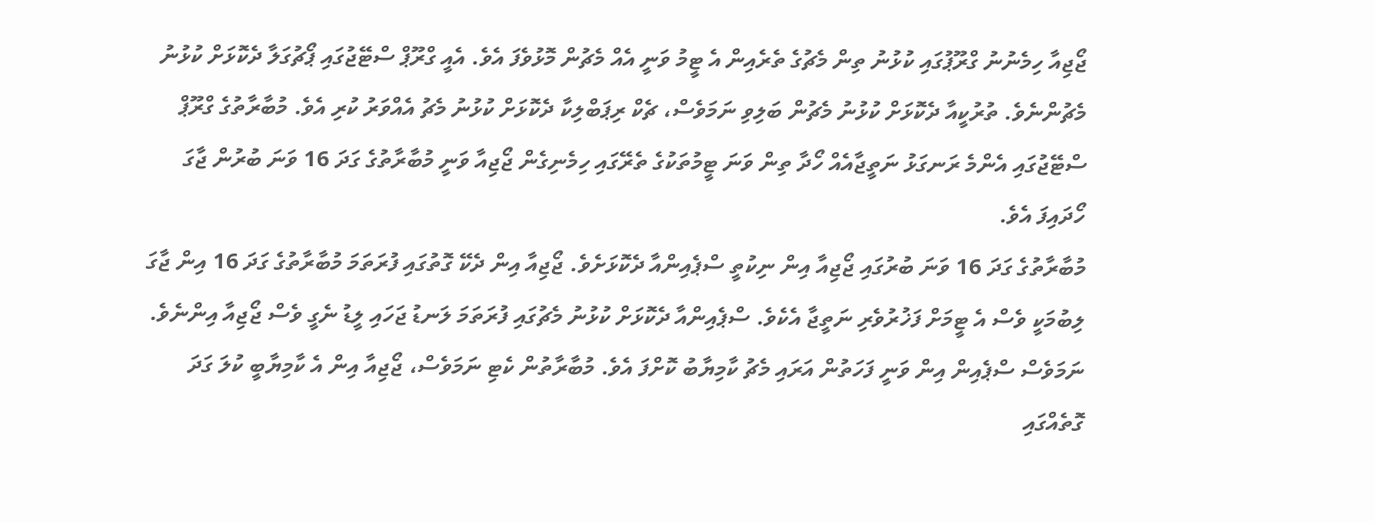ޖޯޖިއާ ހިމެނުނު ގްރޫޕުގައި ކުޅުނު ތިން މެޗުގެ ތެރެއިން އެ ޓީމު ވަނީ އެއް މެޗުން މޮޅުވެފަ އެވެ. އެއީ ގްރޫޕް ސްޓޭޖުގައި ޕޯޗުގަލާ ދެކޮޅަށް ކުޅުނު މެޗުންނެވެ. ތުރުކީއާ ދެކޮޅަށް ކުޅުނު މެޗުން ބަލިވި ނަމަވެސް، ޗެކް ރިޕަބްލިކާ ދެކޮޅަށް ކުޅުނު މެޗު އެއްވަރު ކުރި އެވެ. މުބާރާތުގެ ގްރޫޕް ސްޓޭޖުގައި އެންމެ ރަނގަޅު ނަތީޖާއެއް ހޯދާ ތިން ވަނަ ޓީމުތަކުގެ ތެރޭގައި ހިމެނިގެން ޖޯޖިއާ ވަނީ މުބާރާތުގެ ގަދަ 16 ވަނަ ބުރުން ޖާގަ ހޯދައިފަ އެވެ.
މުބާރާތުގެ ގަދަ 16 ވަނަ ބުރުގައި ޖޯޖިއާ އިން ނިކުތީ ސްޕެއިންއާ ދެކޮޅަށެވެ. ޖޯޖިއާ އިން ދެކޭ ގޮތުގައި ފުރަތަމަ މުބާރާތުގެ ގަދަ 16 އިން ޖާގަ ލިބުމަކީ ވެސް އެ ޓީމަށް ފަޚުރުވެރި ނަތީޖާ އެކެވެ. ސްޕެއިންއާ ދެކޮޅަށް ކުޅުނު މެޗުގައި ފުރަތަމަ ލަނޑު ޖަހައި ލީޑު ނެގީ ވެސް ޖޯޖިއާ އިންނެވެ. ނަމަވެސް ސްޕެއިން އިން ވަނީ ފަހަތުން އަރައި މެޗު ކާމިޔާބު ކޮށްފަ އެވެ. މުބާރާތުން ކެޓި ނަމަވެސް، ޖޯޖިއާ އިން އެ ކާމިޔާބީ ކުލަ ގަދަ ގޮތެއްގައި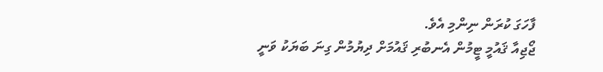ފާހަގަ ކުރަން ނިންމި އެވެ.
ޖޯޖިއާ ޤައުމީ ޓީމުން އެނބުރި ޤައުމަށް ދިޔުމުން ގިނަ ބަޔަކު ވަނީ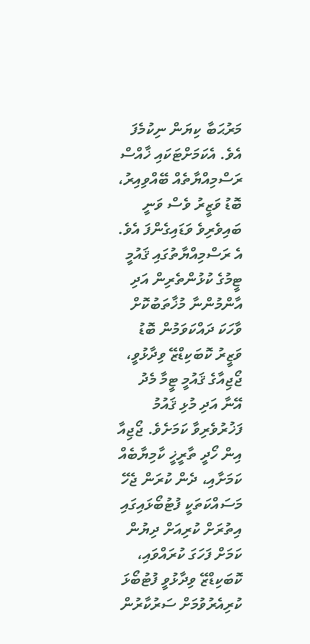މަރުޙަބާ ކިޔަން ނިކުމެފަ އެވެ. އެކަމަށްޓަކައި ޚާއްސް ރަސްމިއްޔާތެއް ބޭއްވިއިރު، ބޮޑު ވަޒީރު ވެސް ވަނީ ބައިވެރިވެ ވަޑައިގެންފަ އެވެ. އެ ރަސްމިއްޔާތުގައި ޤައުމީ ޓީމުގެ ކުޅުންތެރިން އަދި އާންމުންނާ މުޚާތަބުކޮށް ވާހަކަ ދައްކަވަމުން ބޮޑު ވަޒީރު ކޮބަކިޑްޒޭ ވިދާޅުވީ، ޖޯޖިއާގެ ޤައުމީ ޓީމާ މެދު އޭނާ އަދި މުޅި ޤައުމު ފަޚުރުވެރިވާ ކަމަށެވެ. ޖޯޖިއާ އިން ހޯދީ ތާރީޚީ ކާމިޔާބެއް ކަމަށާއި، ދެން ކުރަން ޖެހޭ މަސައްކަތަކީ ފުޓުބޯޅައިގައި އިތުރަށް ކުރިއަށް ދިޔުން ކަމަށް ފަހަގަ ކުރައްވައި، ކޮބަކިޑްޒޭ ވިދާޅުވީ ފުޓުބޯޅަ ކުރިއެރުވުމަށް ސަރުކާރުން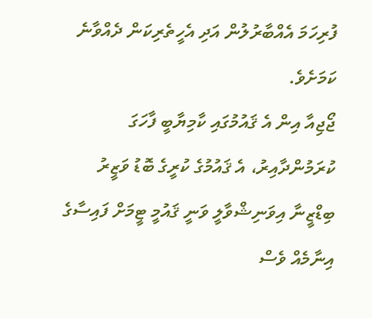ފުރިހަމަ އެއްބާރުލުން އަދި އެހީތެރިކަން ދެއްވާނެ ކަމަށެވެ.
ޖޯޖިއާ އިން އެ ޤައުމުގައި ކާމިޔާބީ ފާހަގަ ކުރަމުންދާއިރު، އެ ޤައުމުގެ ކުރީގެ ބޮޑު ވަޒީރު ބިޑްޒީނާ އިވަނިޝްވާލީ ވަނީ ޤައުމީ ޓީމަށް ފައިސާގެ އިނާމެއް ވެސް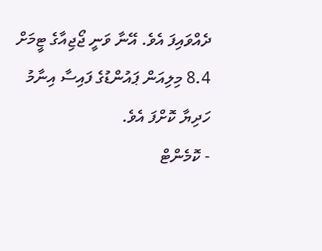ދެއްވައިފަ އެވެ. އޭނާ ވަނީ ޖޯޖިއާގެ ޓީމަށް 8.4 މިލިއަން ޕައުންޑުގެ ފައިސާ އިނާމު ހަދިޔާ ކޮށްފަ އެވެ.
- ކޮމެންޓް